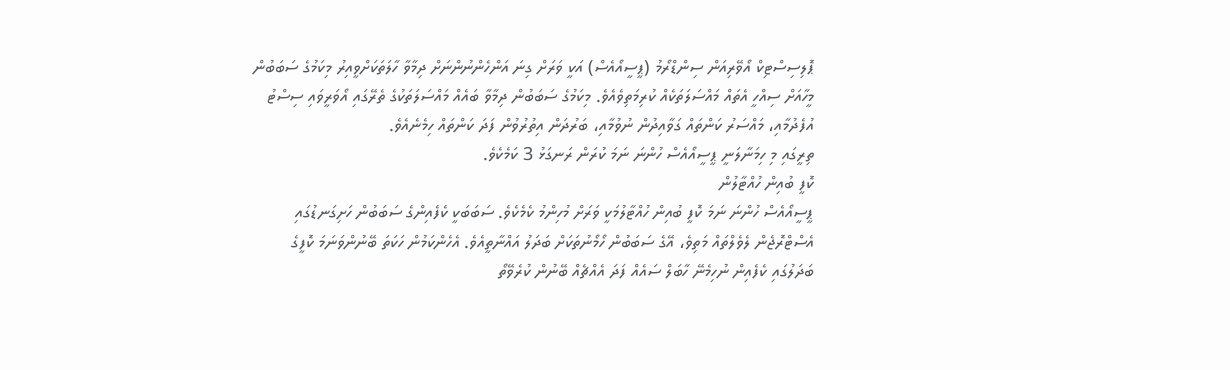ޕޮލިސިސްޓިކް އޯވޭރިއަން ސިންޑްރޯމު (ޕީސީއޯއެސް) އަކީ ވަރަށް ގިނަ އަންހެންނުންނަށް ދިމާވާ ހާލަތަކަށްވީއިރު މިކަމުގެ ސަބަބުން މީހާއަށް ސިއްހީ އެތައް މައްސަލަތަކެއް ކުރިމަތިވެއެވެ. މިކަމުގެ ސަބަބުން ދިމާވާ ބައެއް މައްސަލަތަކުގެ ތެރޭގައި އޯވަރީވައި ސިސްޓު އުފެދުމާއި، މައްސަރު ކަންތައް ގަވާއިދުން ނުވުމާއި، ބަރުދަން އިތުރުވުން ފަދަ ކަންތައް ހިމެނެއެވެ.
ތިރީގައި މި ހިމަނާލަނީ ޕީސީއޯއެސް ހުންނަ ނަމަ ކުރަން ރަނގަޅު 3 ކަމެކެވެ.
ކޮފީ ބުއިން ހުއްޓާލުން
ޕީސީއޯއެސް ހުންނަ ނަމަ ކޮފީ ބުއިން ހުއްޓާލުމަކީ ވަރަށް މުހިންމު ކެމެކެވެ. ސަބަބަކީ ކެފެއިންގެ ސަބަބުން ހަށިގަނޑުގައި އެސްޓްރޮޖެން ލެވެލްތައް މަތިވެ، އޭގެ ސަބަބުން ހޯމޯނުތަކަށް ބަދަލު އައްނާތީއެވެ. އެހެންކަމުން ހަކަތަ ބޭނުންވަނަމަ ކޮފީގެ ބަދަލުގައި ކެފެއިން ނުހިމެނޭ ހާބަލް ސައެއް ފަދަ އެއްޗެއް ބޭނުން ކުރެވޭތޯ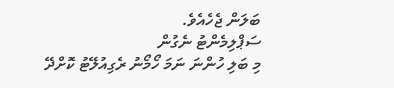ބަލަން ޖެހެއެވެ.
ސަޕްލިމެންޓު ނެގުން
މި ބަލި ހުންނަ ނަމަ ހޯމޯނު ރެގިއުލޭޓު ކޮށްދޭ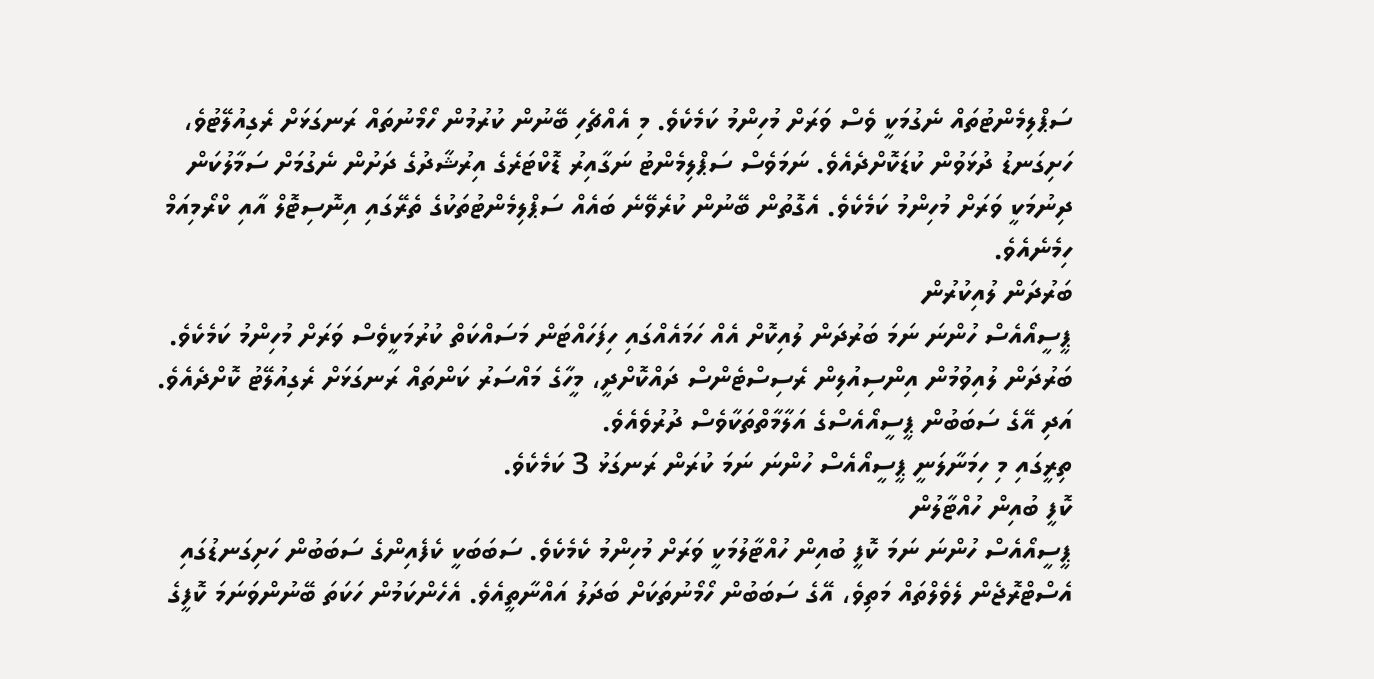ސަޕްލިމެންޓުތައް ނެގުމަކީ ވެސް ވަރަށް މުހިންމު ކަމެކެވެ. މި އެއްޗެހި ބޭނުން ކުރުމުން ހޯމޯނުތައް ރަނގަޅަށް ރެގިއުލޭޓުވެ، ހަށިގަނޑު ދުޅަވުން ކުޑަކޮށްދެއެވެ. ނަމަވެސް ސަޕްލިމެންޓު ނަގާއިރު ޑޮކްޓަރެގެ އިރުޝާދުގެ ދަށުން ނެގުމަށް ސަމާލުކަން ދިނުމަކީ ވަރަށް މުހިންމު ކަމެކެވެ. އެގޮތުން ބޭނުން ކުރެވޭނެ ބައެއް ސަޕްލިމެންޓުތަކުގެ ތެރޭގައި އިނޮސިޓޮލް އާއި ކްރޯމިއަމް ހިމެނެއެވެ.
ބަރުދަން ލުއިކުރުން
ޕީސީއޯއެސް ހުންނަ ނަމަ ބަރުދަން ލުއިކޮށް އެއް ހަމައެއްގައި ހިފަހައްޓަން މަސައްކަތް ކުރުމަކީވެސް ވަރަށް މުހިންމު ކަމެކެވެ. ބަރުދަން ލުއިވުމުން އިންސިއުލިން ރެސިސްޓެންސް ދައްކޮށްދީ، މީހާގެ މައްސަރު ކަންތައް ރަނގަޅަށް ރެގިއުލޭޓު ކޮށްދެއެވެ. އަދި އޭގެ ސަބަބުން ޕީސީއޯއެސްގެ އަލާމާތްތަކާވެސް ދުރުވެއެވެ.
ތިރީގައި މި ހިމަނާލަނީ ޕީސީއޯއެސް ހުންނަ ނަމަ ކުރަން ރަނގަޅު 3 ކަމެކެވެ.
ކޮފީ ބުއިން ހުއްޓާލުން
ޕީސީއޯއެސް ހުންނަ ނަމަ ކޮފީ ބުއިން ހުއްޓާލުމަކީ ވަރަށް މުހިންމު ކެމެކެވެ. ސަބަބަކީ ކެފެއިންގެ ސަބަބުން ހަށިގަނޑުގައި އެސްޓްރޮޖެން ލެވެލްތައް މަތިވެ، އޭގެ ސަބަބުން ހޯމޯނުތަކަށް ބަދަލު އައްނާތީއެވެ. އެހެންކަމުން ހަކަތަ ބޭނުންވަނަމަ ކޮފީގެ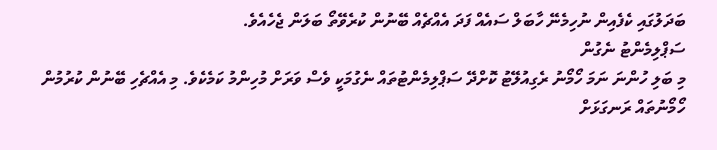ބަދަލުގައި ކެފެއިން ނުހިމެނޭ ހާބަލް ސައެއް ފަދަ އެއްޗެއް ބޭނުން ކުރެވޭތޯ ބަލަން ޖެހެއެވެ.
ސަޕްލިމެންޓު ނެގުން
މި ބަލި ހުންނަ ނަމަ ހޯމޯނު ރެގިއުލޭޓު ކޮށްދޭ ސަޕްލިމެންޓުތައް ނެގުމަކީ ވެސް ވަރަށް މުހިންމު ކަމެކެވެ. މި އެއްޗެހި ބޭނުން ކުރުމުން ހޯމޯނުތައް ރަނގަޅަށް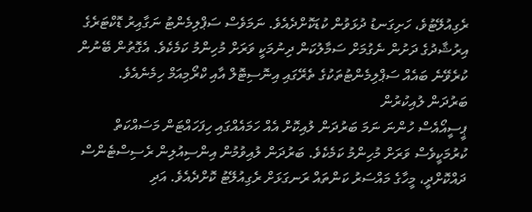ރެގިއުލޭޓުވެ، ހަށިގަނޑު ދުޅަވުން ކުޑަކޮށްދެއެވެ. ނަމަވެސް ސަޕްލިމެންޓު ނަގާއިރު ޑޮކްޓަރެގެ އިރުޝާދުގެ ދަށުން ނެގުމަށް ސަމާލުކަން ދިނުމަކީ ވަރަށް މުހިންމު ކަމެކެވެ. އެގޮތުން ބޭނުން ކުރެވޭނެ ބައެއް ސަޕްލިމެންޓުތަކުގެ ތެރޭގައި އިނޮސިޓޮލް އާއި ކްރޯމިއަމް ހިމެނެއެވެ.
ބަރުދަން ލުއިކުރުން
ޕީސީއޯއެސް ހުންނަ ނަމަ ބަރުދަން ލުއިކޮށް އެއް ހަމައެއްގައި ހިފަހައްޓަން މަސައްކަތް ކުރުމަކީވެސް ވަރަށް މުހިންމު ކަމެކެވެ. ބަރުދަން ލުއިވުމުން އިންސިއުލިން ރެސިސްޓެންސް ދައްކޮށްދީ، މީހާގެ މައްސަރު ކަންތައް ރަނގަޅަށް ރެގިއުލޭޓު ކޮށްދެއެވެ. އަދި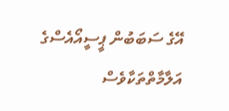އޭގެ ސަބަބުން ޕީސީއޯއެސްގެ އަލާމާތްތަކާވެސް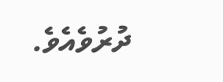ދުރުވެއެވެ.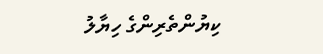ކިޔުންތެރިންގެ ހިޔާލު